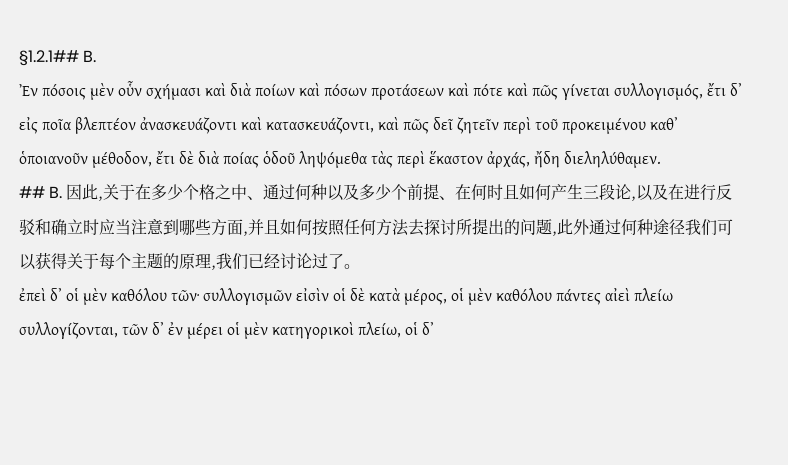§1.2.1## B.
Ἐν πόσοις μὲν οὗν σχήμασι καὶ διὰ ποίων καὶ πόσων προτάσεων καὶ πότε καὶ πῶς γίνεται συλλογισμός, ἔτι δʼ εἰς ποῖα βλεπτέον ἀνασκευάζοντι καὶ κατασκευάζοντι, καὶ πῶς δεῖ ζητεῖν περὶ τοῦ προκειμένου καθʼ ὁποιανοῦν μέθοδον, ἔτι δὲ διὰ ποίας ὁδοῦ ληψόμεθα τὰς περὶ ἕκαστον ἀρχάς, ἤδη διεληλύθαμεν.
## B. 因此,关于在多少个格之中、通过何种以及多少个前提、在何时且如何产生三段论,以及在进行反驳和确立时应当注意到哪些方面,并且如何按照任何方法去探讨所提出的问题,此外通过何种途径我们可以获得关于每个主题的原理,我们已经讨论过了。
ἐπεὶ δʼ οἱ μὲν καθόλου τῶν· συλλογισμῶν εἰσὶν οἱ δὲ κατὰ μέρος, οἱ μὲν καθόλου πάντες αἰεὶ πλείω συλλογίζονται, τῶν δʼ ἐν μέρει οἱ μὲν κατηγορικοὶ πλείω, οἱ δʼ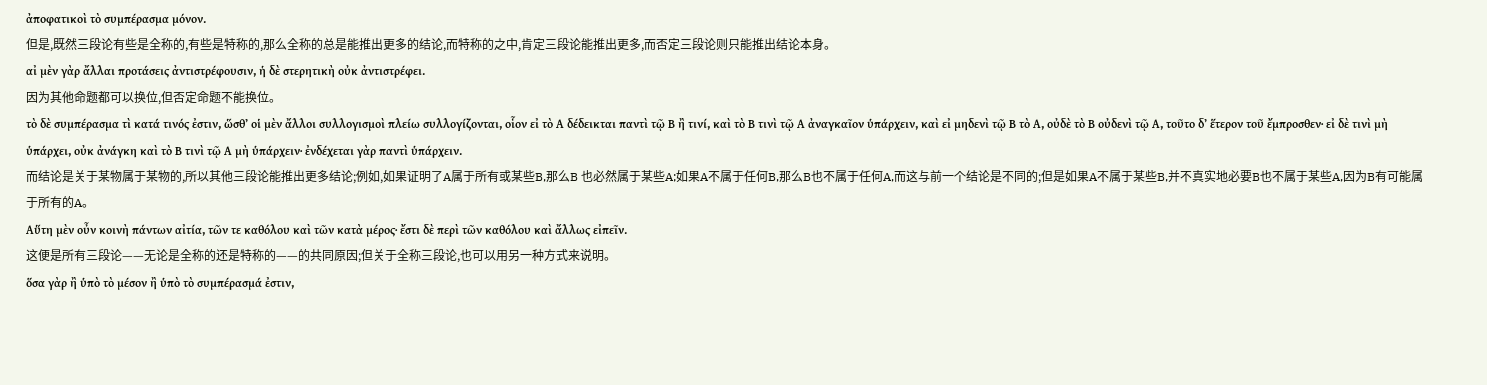ἀποφατικοὶ τὸ συμπέρασμα μόνον.
但是,既然三段论有些是全称的,有些是特称的,那么全称的总是能推出更多的结论,而特称的之中,肯定三段论能推出更多,而否定三段论则只能推出结论本身。
αἰ μὲν γὰρ ἄλλαι προτάσεις ἀντιστρέφουσιν, ἡ δὲ στερητικὴ οὐκ ἀντιστρέφει.
因为其他命题都可以换位,但否定命题不能换位。
τὸ δὲ συμπέρασμα τὶ κατά τινός ἐστιν, ὥσθʼ οἱ μὲν ἄλλοι συλλογισμοὶ πλείω συλλογίζονται, οἷον εἰ τὸ Α δέδεικται παντὶ τῷ Β ἢ τινί, καὶ τὸ Β τινὶ τῷ Α ἀναγκαῖον ὑπάρχειν, καὶ εἰ μηδενὶ τῷ Β τὸ Α, οὐδὲ τὸ Β οὐδενὶ τῷ Α, τοῦτο δʼ ἕτερον τοῦ ἔμπροσθεν· εἰ δὲ τινὶ μὴ ὑπάρχει, οὐκ ἀνάγκη καὶ τὸ Β τινὶ τῷ Α μὴ ὑπάρχειν· ἐνδέχεται γὰρ παντὶ ὑπάρχειν.
而结论是关于某物属于某物的,所以其他三段论能推出更多结论;例如,如果证明了A属于所有或某些B,那么B 也必然属于某些A;如果A不属于任何B,那么B也不属于任何A,而这与前一个结论是不同的;但是如果A不属于某些B,并不真实地必要B也不属于某些A,因为B有可能属于所有的A。
Αὕτη μὲν οὖν κοινὴ πάντων αἰτία, τῶν τε καθόλου καὶ τῶν κατὰ μέρος· ἔστι δὲ περὶ τῶν καθόλου καὶ ἄλλως εἰπεῖν.
这便是所有三段论——无论是全称的还是特称的——的共同原因;但关于全称三段论,也可以用另一种方式来说明。
ὅσα γὰρ ἢ ὑπὸ τὸ μέσον ἢ ὑπὸ τὸ συμπέρασμά ἐστιν,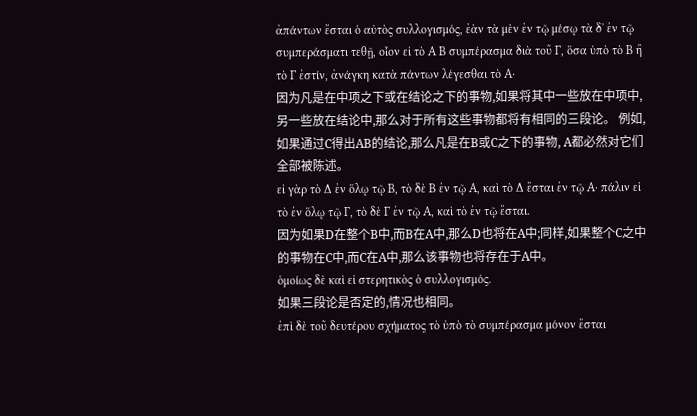ἀπάντων ἔσται ὁ αὐτὸς συλλογισμός, ἐὰν τὰ μὲν ἐν τῷ μέσῳ τὰ δʼ ἐν τῷ συμπεράσματι τεθῇ, οἷον εἰ τὸ Α Β συμπέρασμα διὰ τοῦ Γ, ὅσα ὑπὸ τὸ Β ἢ τὸ Γ ἐστίν, ἀνάγκη κατὰ πάντων λέγεσθαι τὸ Α·
因为凡是在中项之下或在结论之下的事物,如果将其中一些放在中项中,另一些放在结论中,那么对于所有这些事物都将有相同的三段论。 例如,如果通过C得出AB的结论,那么凡是在B或C之下的事物, A都必然对它们全部被陈述。
εἰ γὰρ τὸ Δ ἐν ὅλῳ τῷ Β, τὸ δὲ Β ἐν τῷ Α, καὶ τὸ Δ ἔσται ἐν τῷ Α· πάλιν εἰ τὸ ἐν ὅλῳ τῷ Γ, τὸ δὲ Γ ἐν τῷ Α, καὶ τὸ ἐν τῷ ἔσται.
因为如果D在整个B中,而B在A中,那么D也将在A中;同样,如果整个C之中的事物在C中,而C在A中,那么该事物也将存在于A中。
ὁμοίως δὲ καὶ εἰ στερητικὸς ὁ συλλογισμός.
如果三段论是否定的,情况也相同。
ἐπὶ δὲ τοῦ δευτέρου σχήματος τὸ ὑπὸ τὸ συμπέρασμα μόνον ἔσται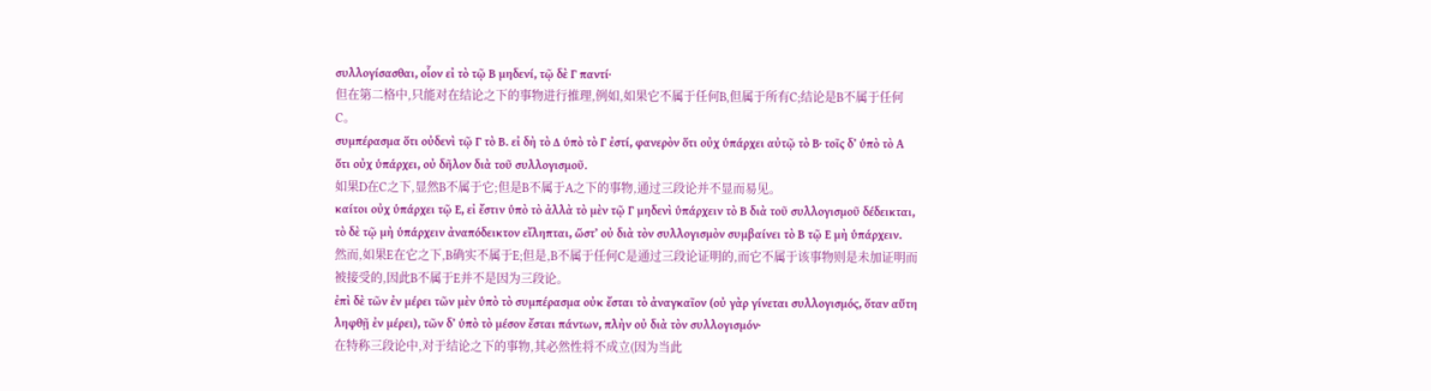συλλογίσασθαι, οἷον εἰ τὸ τῷ Β μηδενί, τῷ δὲ Γ παντί·
但在第二格中,只能对在结论之下的事物进行推理,例如,如果它不属于任何B,但属于所有C;结论是B不属于任何C。
συμπέρασμα ὅτι οὐδενὶ τῷ Γ τὸ Β. εἰ δὴ τὸ Δ ὑπὸ τὸ Γ ἐστί, φανερὸν ὅτι οὐχ ὑπάρχει αὐτῷ τὸ Β· τοῖς δʼ ὑπὸ τὸ Α ὅτι οὐχ ὑπάρχει, οὐ δῆλον διὰ τοῦ συλλογισμοῦ.
如果D在C之下,显然B不属于它;但是B不属于A之下的事物,通过三段论并不显而易见。
καίτοι οὐχ ὑπάρχει τῷ Ε, εἰ ἔστιν ὑπὸ τὸ ἀλλὰ τὸ μὲν τῷ Γ μηδενὶ ὑπάρχειν τὸ Β διὰ τοῦ συλλογισμοῦ δέδεικται, τὸ δὲ τῷ μὴ ὑπάρχειν ἀναπόδεικτον εἴληπται, ὥστʼ οὐ διὰ τὸν συλλογισμὸν συμβαίνει τὸ Β τῷ Ε μὴ ὑπάρχειν.
然而,如果E在它之下,B确实不属于E;但是,B不属于任何C是通过三段论证明的,而它不属于该事物则是未加证明而被接受的,因此B不属于E并不是因为三段论。
ἐπὶ δὲ τῶν ἐν μέρει τῶν μὲν ὑπὸ τὸ συμπέρασμα οὐκ ἔσται τὸ ἀναγκαῖον (οὐ γὰρ γίνεται συλλογισμός, ὅταν αὕτη ληφθῇ ἐν μέρει), τῶν δʼ ὑπὸ τὸ μέσον ἔσται πάντων, πλὴν οὐ διὰ τὸν συλλογισμόν·
在特称三段论中,对于结论之下的事物,其必然性将不成立(因为当此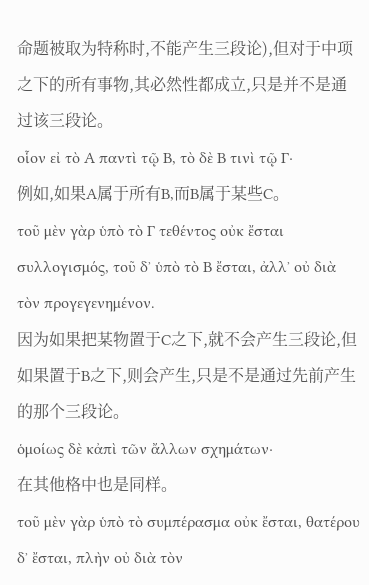命题被取为特称时,不能产生三段论),但对于中项之下的所有事物,其必然性都成立,只是并不是通过该三段论。
οἷον εἰ τὸ Α παντὶ τῷ Β, τὸ δὲ Β τινὶ τῷ Γ·
例如,如果A属于所有B,而B属于某些C。
τοῦ μὲν γὰρ ὑπὸ τὸ Γ τεθέντος οὐκ ἔσται συλλογισμός, τοῦ δʼ ὑπὸ τὸ Β ἔσται, ἀλλʼ οὐ διὰ τὸν προγεγενημένον.
因为如果把某物置于C之下,就不会产生三段论,但如果置于B之下,则会产生,只是不是通过先前产生的那个三段论。
ὁμοίως δὲ κἀπὶ τῶν ἄλλων σχημάτων·
在其他格中也是同样。
τοῦ μὲν γὰρ ὑπὸ τὸ συμπέρασμα οὐκ ἔσται, θατέρου δʼ ἔσται, πλὴν οὐ διὰ τὸν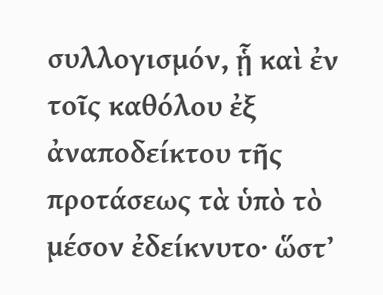συλλογισμόν, ᾗ καὶ ἐν τοῖς καθόλου ἐξ ἀναποδείκτου τῆς προτάσεως τὰ ὑπὸ τὸ μέσον ἐδείκνυτο· ὥστʼ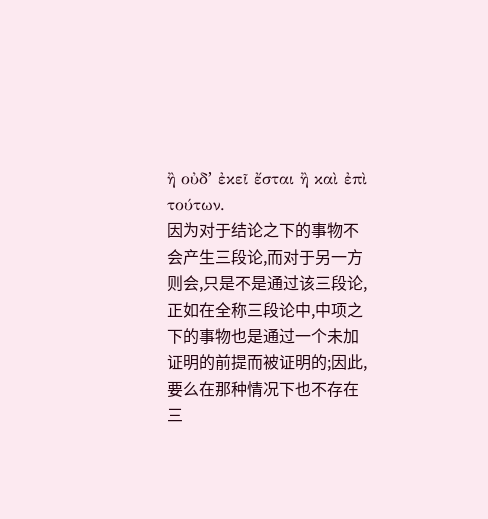ἢ οὐδʼ ἐκεῖ ἔσται ἢ καὶ ἐπὶ τούτων.
因为对于结论之下的事物不会产生三段论,而对于另一方则会,只是不是通过该三段论,正如在全称三段论中,中项之下的事物也是通过一个未加证明的前提而被证明的;因此,要么在那种情况下也不存在三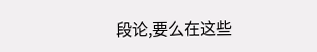段论,要么在这些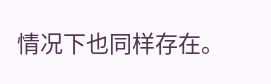情况下也同样存在。